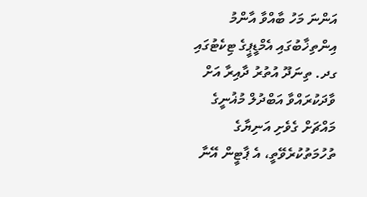އަންނަ މަހު ބާއްވާ އާންމު އިންތިޚާބުގައި އެމްޑީޕީގެ ޓިކެޓުގައި ގދ. ތިނަދޫ އުތުރު ދާއިރާ އަށް ވާދަކުރައްވާ އަބްދުލް މުޣުނީގެ މައްޗަށް ގެވެށި އަނިޔާގެ ތުހުމަތުކުރެވޭތީ، އެ ޕާޓީން އޭނާ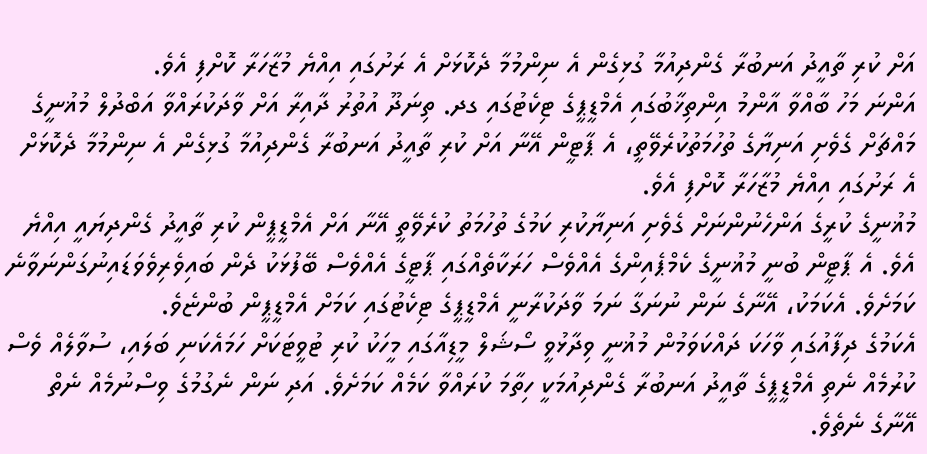އަށް ކުރި ތާއީދު އަނބުރާ ގެންދިއުމާ ގުޅިގެން އެ ނިންމުމާ ދެކޮޅަށް އެ ރަށުގައި އިއްޔެ މުޒާހަރާ ކޮށްފި އެވެ.
އަންނަ މަހު ބާއްވާ އާންމު އިންތިޚާބުގައި އެމްޑީޕީގެ ޓިކެޓުގައި ގދ. ތިނަދޫ އުތުރު ދާއިރާ އަށް ވާދަކުރައްވާ އަބްދުލް މުޣުނީގެ މައްޗަށް ގެވެށި އަނިޔާގެ ތުހުމަތުކުރެވޭތީ، އެ ޕާޓީން އޭނާ އަށް ކުރި ތާއީދު އަނބުރާ ގެންދިއުމާ ގުޅިގެން އެ ނިންމުމާ ދެކޮޅަށް އެ ރަށުގައި އިއްޔެ މުޒާހަރާ ކޮށްފި އެވެ.
މުޣުނީގެ ކުރީގެ އަންހެނުންނަށް ގެވެށި އަނިޔާކުރި ކަމުގެ ތުހުމަތު ކުރެވޭތީ އޭނާ އަށް އެމްޑީޕީން ކުރި ތާއީދު ގެންދިޔައީ އިއްޔެ އެވެ. އެ ޕާޓީން ބުނީ މުޣުނީގެ ކެމްޕެއިންގެ އެއްވެސް ހަރަކާތެއްގައި ޕާޓީގެ އެއްވެސް ބޭފުޅަކު ދެން ބައިވެރިވެވަޑައިނުގަންނަވާނެ ކަމަށެވެ. އެކަމަކު، އޭނާގެ ނަން ނުނަގާ ނަމަ ވާދަކުރާނީ އެމްޑީޕީގެ ޓިކެޓުގައި ކަމަށް އެމްޑީޕީން ބުންޏެވެ.
އެކަމުގެ ދިފާއުގައި ވާހަކަ ދައްކަވަމުން މުޣުނީ ވިދާޅުވީ ސޯޝަލް މީޑިއާގައި މީހަކު ކުރި ޓުވީޓަކަށް ހަމައެކަނި ބަލައި، ސުވާލެއް ވެސް ކުރުމެއް ނެތި އެމްޑީޕީގެ ތާއީދު އަނބުރާ ގެންދިއުމަކީ ހިތާމަ ކުރައްވާ ކަމެއް ކަމަށެވެ. އަދި ނަން ނެގުމުގެ ވިސްނުމެއް ނެތް އޭނާގެ ނެތެވެ.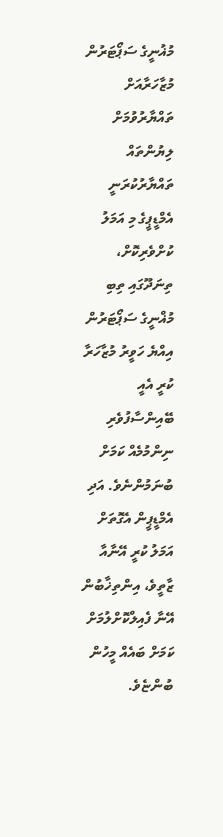މުޣުނީގެ ސަޕޯޓަރުން މުޒާހަރާއަށް ތައްޔާރުވުމަށް ލިޔުންތައް ތައްޔާރުކުރަނީ
އެމްޑީޕީގެ މި އަމަލު ކުށްވެރިކޮށް، ތިނަދޫގައި ތިބި މުޣްނީގެ ސަޕޯޓަރުން އިއްޔެ ހަވީރު މުޒާހަރާ ކުރީ އެއީ ބޭއިންސާފުވެރި ނިންމުމެއް ކަމަށް ބުނަމުންނެވެ. އަދި އެމްޑީޕީން އެގޮތަށް އަމަލު ކުރީ އޭނާއާ ޒާތީވެ، އިންތިޚާބުން އޭނާ ފެއިލްކޮށްލުމަށް ކަމަށް ބައެއް މީހުން ބުންޏެވެ.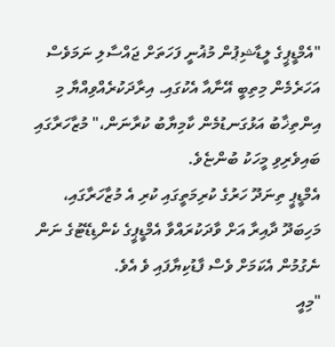"އެމްޑީޕީގެ ލީޑާޝިޕުން މުޣުނީ ފަހަތަށް ޖައްސާލި ނަމަވެސް އަހަރެމެން މިތިބީ އޭނާއާ އެކުގައި. އިރާދަކުރެއްވިއްޔާ މި އިންތިޚާބު އަޅުގަނޑުމެން ކާމިޔާބު ކުރާނަން،" މުޒާހަރާގައި ބައިވެރިވި މީހަކު ބުންޏެވެ.
އެމްޑީޕީ ތިނަދޫ ހަރުގެ ކުރިމަތީގައި ކުރި އެ މުޒާހަރާގައި، މަހިބަދޫ ދާއިރާ އަށް ވާދަކުރައްވާ އެމްޑީޕީގެ ކެންޑިޑޭޓުގެ ނަން ނެގުމުން އެކަމަށް ވެސް ފާޑުކިޔާފައި ވެ އެވެ.
"މިއީ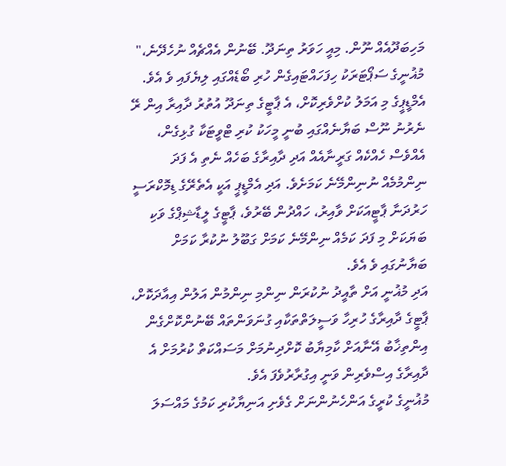މަހިބަދޫއެއް ނޫން. މިއީ ހަވަރު ތިނަދޫ. ބޭނުން އެއްޗެއް ނުހެދޭނެ،" މުޣުނީގެ ސަޕޯޓަރަކު ހިފަހައްޓައިގެން ހުރި ބޯޑެއްގައި ލިޔެފައި ވެ އެވެ.
އެމްޑީޕީގެ މި އަމަލު ކުށްވެރިކޮށް، އެ ޕާޓީގެ ތިނަދޫ އުތުރު ދާއިރާ އިން ރޭ ނެރުނު ނޫސް ބަޔާނެއްގައި ބުނީ މީހަކު ކުރި ޓްވީޓަކާ ގުޅިގެން، އެއްވެސް ހެއްކެއް ގަރީނާއެއް އަދި ދާއިރާގެ ބަހެއް ނެތި އެ ފަދަ ނިންމުމެއް ނުނިންމޭނެ ކަމަށެވެ. އަދި އެމްޑީޕީ އަކީ އެތެރޭގެ ޑިމޮކްރަސީ ހަރުދަނާ ޕާޓީއަކަށް ވާއިރު، ހައްދުން ބޭރުވެ، ޕާޓީގެ ލީޑާޝިޕްގެ ވަކި ބަޔަކަށް މި ފަދަ ކަމެއް ނިންމޭނެ ކަމަށް ގަބޫލު ނުކުރާ ކަމަށް ބަޔާނުގައި ވެ އެވެ.
އަދި މުޣުނީ އަށް ތާއީދު ނުކުރަން ނިންމި ނިންމުން އަލުން އިއާދަކޮށް، ޕާޓީގެ ދާއިރާގެ ހުރިހާ ވަސީލަތްތަކާއި ގުނަވަންތައް ބޭނުންކޮށްގެން އިންތިޚާބު އޭނާއަށް ކާމިޔާބު ކޮށްދިނުމަށް މަސައްކަތް ކުރުމަށް އެ ދާއިރާގެ އިސްވެރިން ވަނީ އިގުރާރުވެފަ އެވެ.
މުޣުނީގެ ކުރީގެ އަންހެނުންނަށް ގެވެށި އަނިޔާކުރި ކަމުގެ މައްސަލަ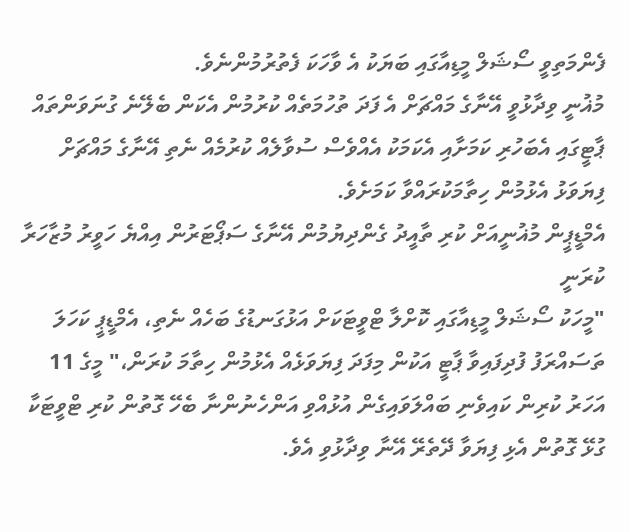ފެންމަތިވީ ސޯޝަލް މީޑިއާގައި ބަޔަކު އެ ވާހަކަ ފެތުރުމުންނެވެ.
މުޣުނީ ވިދާޅުވީ އޭނާގެ މައްޗަށް އެ ފަދަ ތުހުމަތެއް ކުރުމުން އެކަން ބެލޭނެ ގުނަވަންތައް ޕާޓީގައި އެބަހުރި ކަމަށާއި އެކަމަކު އެއްވެސް ސުވާލެއް ކުރުމެއް ނެތި އޭނާގެ މައްޗަށް ފިޔަވަޅު އެޅުމުން ހިތާމަކުރައްވާ ކަމަށެވެ.
އެމްޑީޕީން މުޣުނީއަށް ކުރި ތާއީދު ގެންދިޔުމުން އޭނާގެ ސަޕޯޓަރުން އިއްޔެ ހަވީރު މުޒާހަރާ ކުރަނީ
"މީހަކު ސޯޝަލް މީޑިއާގައި ކޮށްލާ ޓްވީޓަކަށް އަޅުގަނޑުގެ ބަހެއް ނެތި، އެމްޑީޕީ ކަހަލަ ތަސައްރަފު ފުދިފައިވާ ޕާޓީ އަކުން މިފަދަ ފިޔަވަޅެއް އެޅުމުން ހިތާމަ ކުރަން،" މީގެ 11 އަހަރު ކުރިން ކައިވެނި ބައްލަވައިގެން އުޅުއްވި އަންހެނުންނާ ބެހޭ ގޮތުން ކުރި ޓްވީޓަކާ ގުޅޭ ގޮތުން އެޅި ފިޔަވާ ދޭތެރޭ އޭނާ ވިދާޅުވި އެވެ.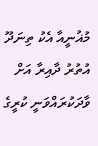މުޣުނީއާ އެކު ތިނަދޫ އުތުރު ދާއިރާ އަށް ވާދަކުރައްވަނީ ކުރީގެ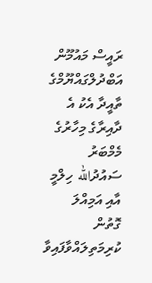ރައީސް މައުމޫން އަބްދުލްގައްޔޫމްގެ ތާއީދާ އެކު އެ ދާއިރާގެ މިހާރުގެ މެމްބަރު ސައުދުالله ހިލްމީ އާއި އަމިއްލަ ގޮތުން ކުރިމަތިލައްވާފައިވާ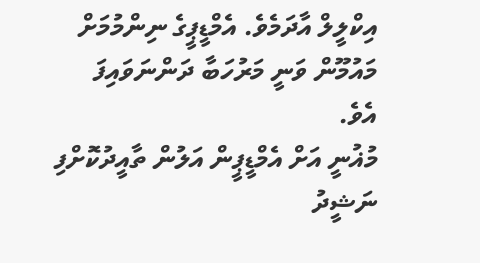އިކްލީލް އާދަމެވެ. އެމްޑީޕީގެ ނިންމުމަށް މައުމޫން ވަނީ މަރުހަބާ ދަންނަވައިފަ އެވެ.
މުޣުނީ އަށް އެމްޑީޕީން އަލުން ތާއީދުކޮށްފި
ނަޝީދު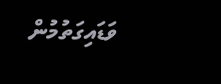ވަޑައިގަތުމުން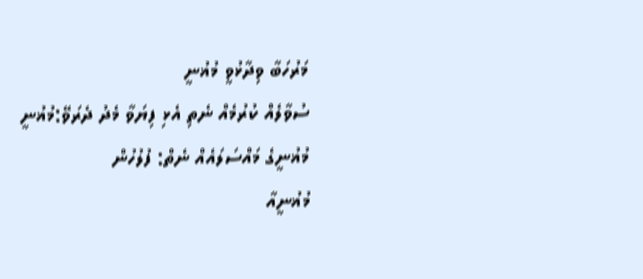މަރުހަބާ ވިދާޅުވީ މުޣުނީ
ސުވާލެއް ކުރުމެއް ނެތި އެޅި ފިޔަވާ މެދު ދެރަވޭ:މުޣުނީ
މުޣުނީގެ މައްސަލައެއް ނެތް: ފުލުހުން
މުޣުނީއާ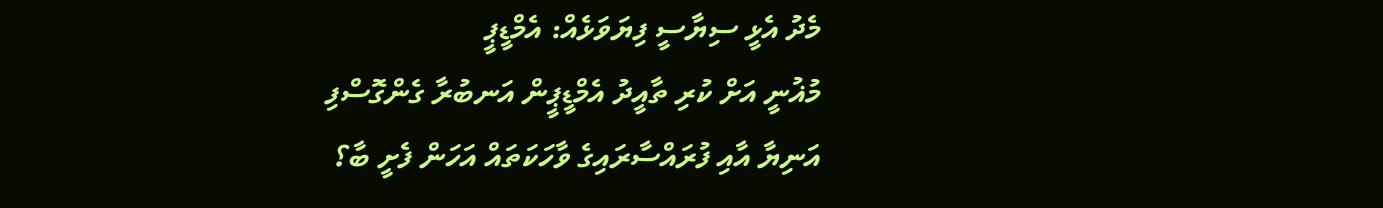މެދު އެޅީ ސިޔާސީ ފިޔަވަޅެއް: އެމްޑީޕީ
މުޣުނީ އަށް ކުރި ތާއީދު އެމްޑީޕީން އަނބުރާ ގެންގޮސްފި
އަނިޔާ އާއި ފުރައްސާރައިގެ ވާހަކަތައް އަހަން ފެށީ ބާ؟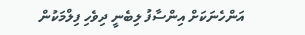އަންހެނަކަށް އިންސާފު ލިބެނީ ދިވެހި ފިލްމަކުން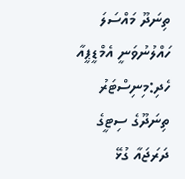ތިނަދޫ މައްސަލަ ހައްލުނުވަނީ އެމްޑީޕީއާ ހެދި:މިނިސްޓަރު
ތިނަދޫގެ ސިޓީގެ ދަރަޖައާ ގުޅޭ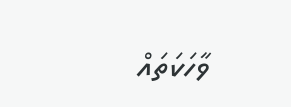ވާހަކަތައް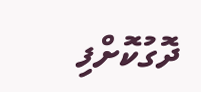ދޮގުކޮށްފި